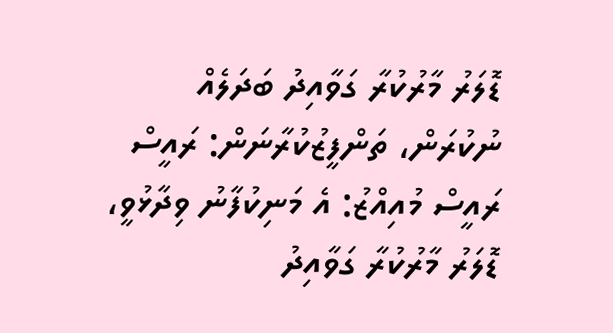ޑޮލަރު މާރުކުރާ ގަވާއިދު ބަދަލެއް ނުކުރަން، ތަންފީޒުކުރާނަން: ރައީސް
ރައީސް މުއިއްޒު: އެ މަނިކުފާނު ވިދާޅުވީ، ޑޮލަރު މާރުކުރާ ގަވާއިދު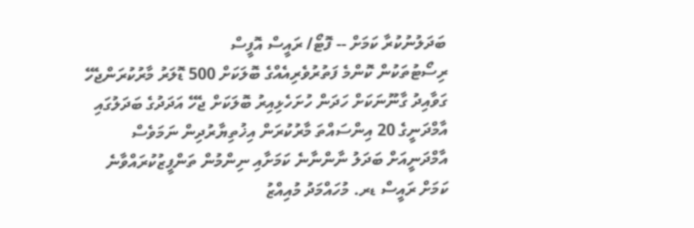ބަދަލުނުކުރާ ކަމަށް -- ފޮޓޯ/ ރައީސް އޮފީސް
ރިސޯޓުތަކުން ކޮންމެ ފަތުރުވެރިއެއްގެ ބޮލަކަށް 500 ޑޮލަރު މާރުކުރަންޖެހޭ ގަވާއިދު ގާނޫނަކަށް ހަދަން ހުށަހެޅިއިރު ބޮލަކަށް ޖެހޭ އަދަދުގެ ބަދަލުގައި އާމްދަނީގެ 20 އިންސައްތަ މާރުކުރަން އިޚުތިޔާރުދިން ނަމަވެސް އާމްދަނީއަށް ބަދަލު ނާންނާނެ ކަމަށާއި ނިންމުން ތަންފީޒުކުރައްވާނެ ކަމަށް ރައީސް ޑރ. މުހައްމަދު މުއިއްޒު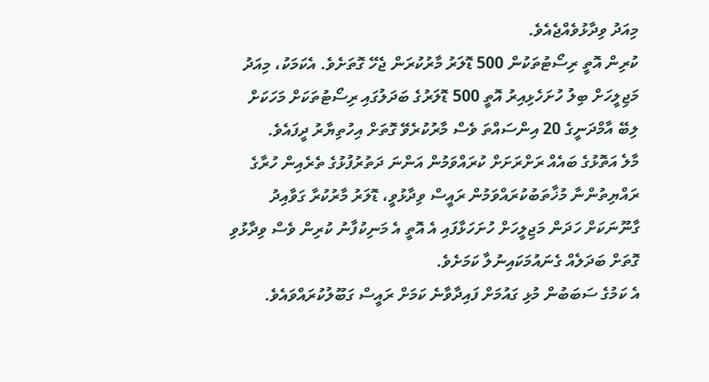މިއަދު ވިދާޅުވެއްޖެއެވެ.
ކުރިން އޮތީ ރިސޯޓުތަކުން 500 ޑޮލަރު މާރުކުރަން ޖެހޭ ގޮތަށެވެ. އެކަމަކު، މިއަދު މަޖިލީހަށް ބިލު ހުށަހެޅިއިރު އޮތީ 500 ޑޮލަރުގެ ބަދަލުގައި ރިސޯޓުތަކަށް މަހަކަށް ލިބޭ އާމްދަނީގެ 20 އިންސައްތަ ވެސް މާރުކުރެވޭ ގޮތަށް އިހުތިޔާރު ދީފައެވެ.
މާލެ އަތޮޅުގެ ބައެއް ރަށްރަށަށް ކުރައްވަމުން އަންނަ ދަތުރުފުޅުގެ ތެރެއިން ހުރާގެ ރައްޔިތުންނާ މުޚާތަބުކުރައްވަމުން ރައީސް ވިދާޅުވީ، ޑޮލަރު މާރުކުރާ ގަވާއިދު ގާނޫނަކަށް ހަދަން މަޖިލީހަށް ހުށަހަޅާފައި އެ އޮތީ އެ މަނިކުފާނު ކުރިން ވެސް ވިދާޅުވި ގޮތަށް ބަދަލެއް ގެނައުމަކައިނުލާ ކަމަށެވެ.
އެ ކަމުގެ ސަބަބުން މުޅި ގައުމަށް ފައިދާވާނެ ކަމަށް ރައީސް ގަބޫލުކުރައްވައެވެ.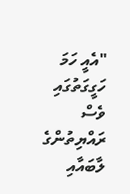"އެއީ ހަމަ ހަގީގަތުގައި ވެސް ރައްޔިތުންގެ ލާބައާއި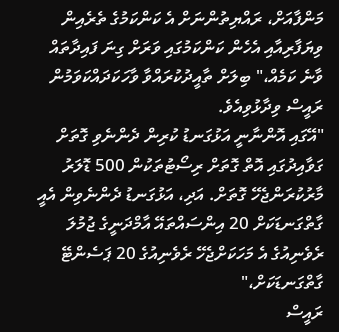މަންފާއަށް، ރައްޔިތުންނަށް އެ ކަންކަމުގެ ތެރެއިން ވިޔަފާރިއާއި އެހެން ކަންކަމުގައި ވަރަށް ގިނަ ފައިދާތައް ވާނެ ކަމެއް،" ބިލަށް ތާއީދުކުރައްވާ ވާހަކަދައްކަވަމުން ރައީސް ވިދާޅުވިއެވެ.
"އޭގައި އޮންނާނީ އަޅުގަނޑު ކުރިން ދެންނެވި ގޮތަށް ގަވާއިދުގައި އޮތް ގޮތަށް ރިސޯޓުތަކުން 500 ޑޮލަރު މާރުކުރަންޖެހޭ ގޮތަށް. އަދި، އަޅުގަނޑު ދެންނެވިން އެއީ ގާތްގަނޑަކަށް 20 އިންސައްތައޭ އާމްދަނީގެ ޖުމުލަ ރެވެނިއުގެ އެ މަހަކަށްޖެހޭ ރެވެނިއުގެ 20 ޕަސެންޓޭ ގާތްގަނޑަކަށް،"
ރައީސް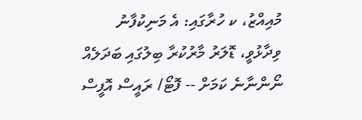މުއިއްޒު، ކ ހުރާގައި: އެ މަނިކުފާނު ވިދާޅުވީ، ޑޮލަރު މާރުކުރާ ބިލުގައި ބަދަލެއް ނޯންނާނެ ކަމަށް -- ފޮޓޯ/ ރައީސް އޮފީސް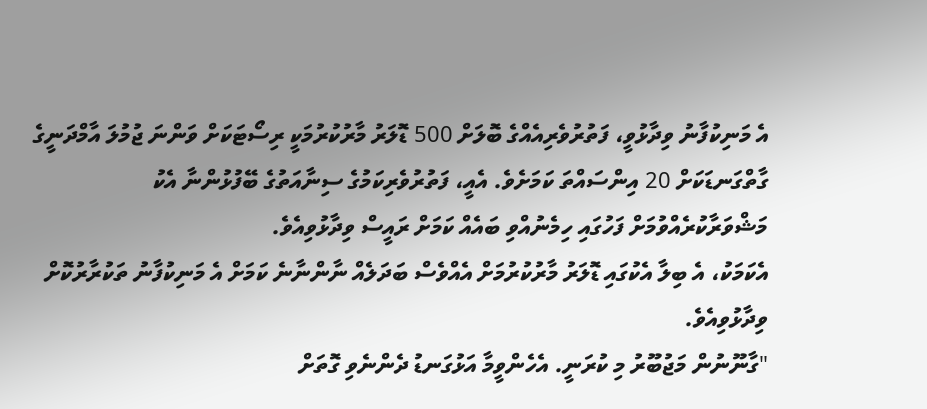އެ މަނިކުފާނު ވިދާޅުވީ، ފަތުރުވެރިއެއްގެ ބޮލަށް 500 ޑޮލަރު މާރުކުރުމަކީ ރިސޯޓަކަށް ވަންނަ ޖުމުލަ އާމްދަނީގެ ގާތްގަނޑަކަށް 20 އިންސައްތަ ކަމަށެވެ. އެއީ، ފަތުރުވެރިކަމުގެ ސިނާއަތުގެ ބޭފުޅުންނާ އެކު މަޝްވަރާކުރެއްވުމަށް ފަހުގައި ހިމެނުއްވި ބައެއް ކަމަށް ރައީސް ވިދާޅުވިއެވެ.
އެކަމަކު، އެ ބިލާ އެކުގައި ޑޮލަރު މާރުކުރުމަށް އެއްވެސް ބަދަލެއް ނާންނާނެ ކަމަށް އެ މަނިކުފާނު ތަކުރާރުކޮށް ވިދާޅުވިއެވެ.
"ގާނޫނުން މަޖުބޫރު މި ކުރަނީ. އެހެންވީމާ އަޅުގަނޑު ދެންނެވި ގޮތަށް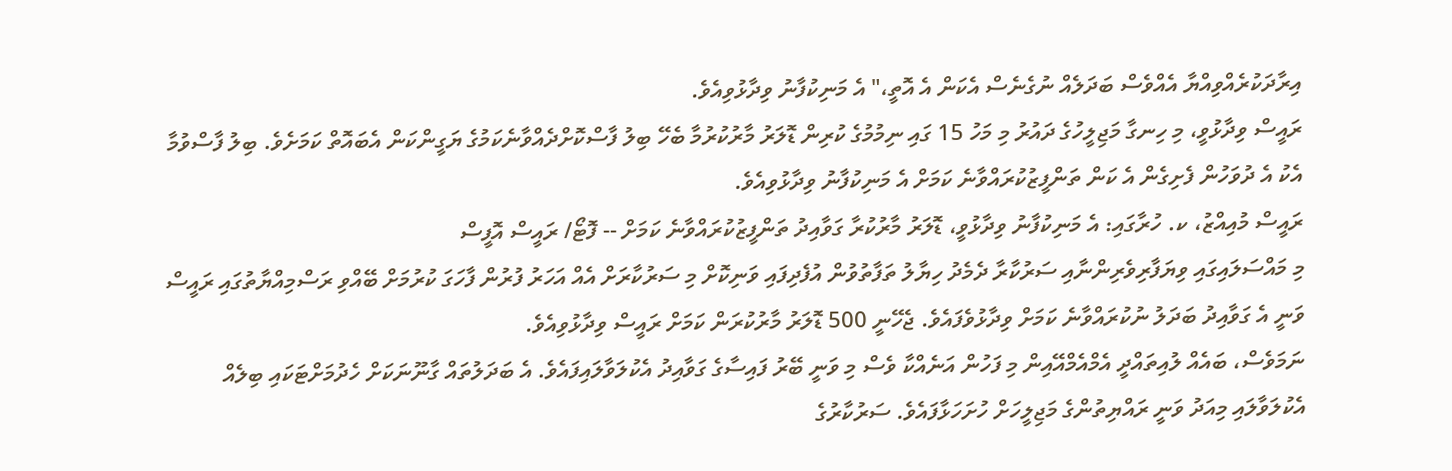އިރާދަކުރެއްވިއްޔާ އެއްވެސް ބަދަލެއް ނުގެނެސް އެކަން އެ އޮތީ،" އެ މަނިކުފާނު ވިދާޅުވިއެވެ.
ރައީސް ވިދާޅުވީ، މި ހިނގާ މަޖިލީހުގެ ދައުރު މި މަހު 15 ގައި ނިމުމުގެ ކުރިން ޑޮލަރު މާރުކުރުމާ ބެހޭ ބިލު ފާސްކޮށްދެއްވާނެކަމުގެ ޔަގީންކަން އެބައޮތް ކަމަށެވެ. ބިލު ފާސްވުމާ އެކު އެ ދުވަހުން ފެށިގެން އެ ކަން ތަންފީޒުކުރައްވާނެ ކަމަށް އެ މަނިކުފާނު ވިދާޅުވިއެވެ.
ރައީސް މުއިއްޒު، ކ. ހުރާގައި: އެ މަނިކުފާނު ވިދާޅުވީ، ޑޮލަރު މާރުކުރާ ގަވާއިދު ތަންފީޒުކުރައްވާނެ ކަމަށް -- ފޮޓޯ/ ރައީސް އޮފީސް
މި މައްސަލައިގައި ވިޔަފާރިވެރިންނާއި ސަރުކާރާ ދެމެދު ހިޔާލު ތަފާތުވުން އުފެދިފައި ވަނިކޮށް މި ސަރުކާރަށް އެއް އަހަރު ފުރުން ފާހަގަ ކުރުމަށް ބޭއްވި ރަސްމިއްޔާތުގައި ރައީސް ވަނީ އެ ގަވާއިދު ބަދަލު ނުކުރައްވާނެ ކަމަށް ވިދާޅުވެފައެވެ. ޖެހޭނީ 500 ޑޮލަރު މާރުކުރަން ކަމަށް ރައީސް ވިދާޅުވިއެވެ.
ނަމަވެސް، ބައެއް ލުއިތައްދީ އެމްއެމްއޭއިން މި ފަހުން އަނެއްކާ ވެސް މި ވަނީ ބޭރު ފައިސާގެ ގަވާއިދު އެކުލަވާލައިފައެވެ. އެ ބަދަލުތައް ގާނޫނަކަށް ހެދުމަށްޓަކައި ބިލެއް އެކުލަވާލައި މިއަދު ވަނީ ރައްޔިތުންގެ މަޖިލީހަށް ހުށަހަޅާފައެވެ. ސަރުކާރުގެ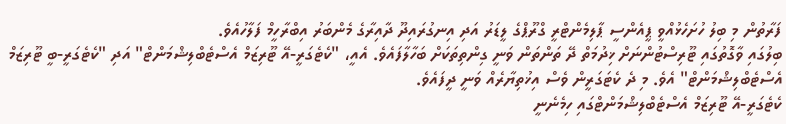ފަރާތުން މި ބިލު ހުށަހެޅުއްވީ ޕީއެންސީ ޕާލިމެންޓްރީ ގްރޫޕްގެ ލީޑަރު އަދި އިނގުރައިދޫ ދާއިރާގެ މެންބަރު އިބްރާހީމް ފަލާހުއެވެ.
ބިލުގައި ވާގޮތުގައި ޓޫރިސްޓުންނަށް ޚިދުމަތް ދޭ ތަންތަން ވަނީ ގިންތިތަކަށް ބަހާލާފައެވެ. އެއީ، "ކެޓެގަރީ-އޭ ޓޫރިޒަމް އެސްޓެބްލިޝްމަންޓް" އަދި "ކެޓެގަރީ-ބީ ޓޫރިޒަމް އެސްޓެބްލިޝްމަންޓް" އެވެ. މި ދެ ކެޓަގަރީން ވެސް އިޚުތިޔާރެއް ވަނީ ދީފައެވެ.
ކެޓެގަރީ-އޭ ޓޫރިޒަމް އެސްޓެބްލިޝްމަންޓްގައި ހިމެނެނީ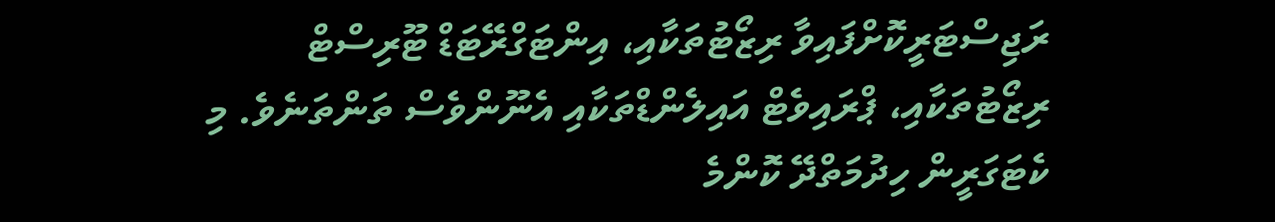ރަޖިސްޓަރީކޮށްފައިވާ ރިޒޯޓުތަކާއި، އިންޓަގްރޭޓަޑް ޓޫރިސްޓް ރިޒޯޓުތަކާއި، ޕްރައިވެޓް އައިލެންޑްތަކާއި އެނޫންވެސް ތަންތަނެވެ. މި ކެޓަގަރީން ހިދުމަތްދޭ ކޮންމެ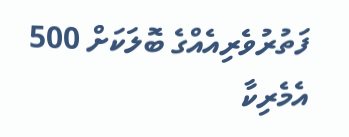ފަތުރުވެރިއެއްގެ ބޮލަކަށް 500 އެމެރިކާ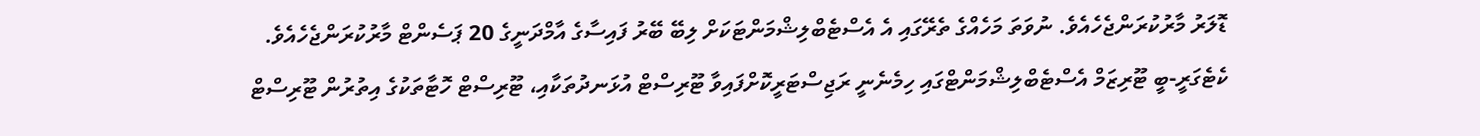ޑޮލަރު މާރުކުރަންޖެހެއެވެ. ނުވަތަ މަހެއްގެ ތެރޭގައި އެ އެސްޓެބްލިޝްމަންޓަކަށް ލިބޭ ބޭރު ފައިސާގެ އާމްދަނީގެ 20 ޕަސެންޓް މާރުކުރަންޖެހެއެވެ.
ކެޓެގަރީ-ބީ ޓޫރިޒަމް އެސްޓެބްލިޝްމަންޓްގައި ހިމެނެނީ ރަޖިސްޓަރީކޮށްފައިވާ ޓޫރިސްޓް އުޅަނދުތަކާއި، ޓޫރިސްޓް ހޮޓާތަކުގެ އިތުރުން ޓޫރިސްޓް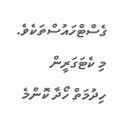ގެސްޓްހައުސްތަކެވެ. މި ކެޓަގަރީން ހިދުމަތް ހޯދާ ކޮންމެ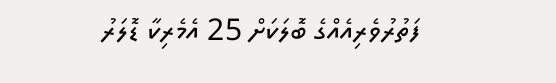ފަތުރުވެރިއެއްގެ ބޮލަކަށް 25 އެމެރިކާ ޑޮލަރު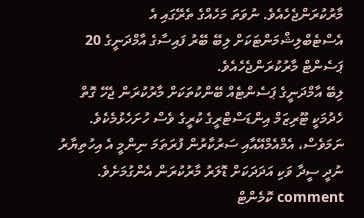މާރުކުރަންޖެހެއެވެ. ނުވަތަ މަހެއްގެ ތެރޭގައި އެ އެސްޓެބްލިޝްމަންޓަކަށް ލިބޭ ބޭރު ފައިސާގެ އާމްދަނީގެ 20 ޕަސެންޓް މާރުކުރަންޖެހެއެވެ.
ލިބޭ އާމްދަނީގެ ޕަސެންޓެއް ބޭންކުތަކަށް މާރުކުރަން ޖެހޭ ގޮތް ހެދުމަކީ ޓޫރިޒަމް އިންޑަސްޓްރީގެ ކުރީގެ ވެސް ހުށަހެޅުމެކެވެ. ނަމަވެސް، އެމްއެމްއޭއާއި ސަރުކާރުން ފުރަތަމަ ނިންމީ އެ އިހުތިޔާރު ނުދީ ސީދާ ވަކި އަދަދަކަށް ޑޮލަރު މާރުކުރަން އެންގުމަށެވެ.
comment ކޮމެންޓް